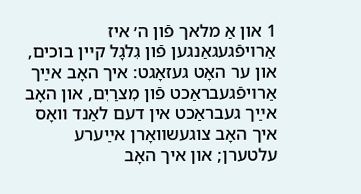1 און אַ מלאך פֿון ה׳ איז אַרױפֿגעגאַנגען פֿון גִלגָל קײן בוכים, און ער האָט געזאָגט: איך האָב אײַך אַרױפֿגעבראַכט פֿון מִצרַיִם, און האָב אײַך געבראַכט אין דעם לאַנד װאָס איך האָב צוגעשװאָרן אײַערע עלטערן; און איך האָב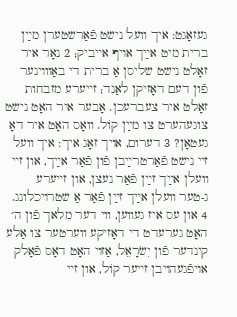געזאָגט: איך װעל נישט פֿאַרשטערן מײַן ברית מיט אײַך אױף אײביק; 2 נאָר איר זאָלט נישט שליסן אַ ברית די באַװױנער פֿון דעם דאָזיקן לאַנד; זײערע מזבחות זאָלט איר צעברעכן. אָבער איר האָט נישט צוגעהערט צו מײַן קֹול. װאָס האָט איר דאָ געטאָן? 3 דערום, אױך זאָג איך: איך װעל זײ נישט פֿאַרטרײַבן פֿון פֿאַר אײַך, און זײ װעלן אײַך זײַן פֿאַר נעצן, און זײערע ג‑טער װעלן אײַך זײַן פֿאַר אַ שטרױכלונג.
4 און עס איז געװען, װי דער מלאך פֿון ה׳ האָט גערעדט די דאָזיקע װערטער צו אַלע קינדער פֿון יִשׂרָאֵל, אַזױ האָט דאָס פֿאָלק אױפֿגעהױבן זײער קֹול, און זײ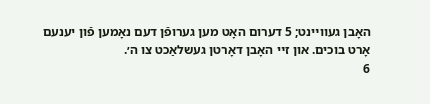האָבן געװײנט; 5 דערום האָט מען גערופֿן דעם נאָמען פֿון יענעם אָרט בוכים. און זײ האָבן דאָרטן געשלאַכט צו ה׳.
6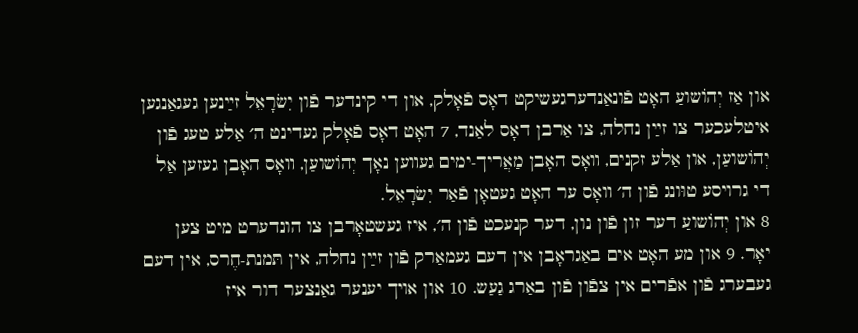און אַז יְהוֹשועַ האָט פֿונאַנדערגעשיקט דאָס פֿאָלק, און די קינדער פֿון יִשׂרָאֵל זײַנען געגאַנגען איטלעכער צו זײַן נחלה, צו אַרבן דאָס לאַנד, 7 האָט דאָס פֿאָלק געדינט ה׳ אַלע טעג פֿון יְהוֹשועַן, און אַלע זקנים, װאָס האָבן מַאֲריך-ימים געװען נאָך יְהוֹשועַן, װאָס האָבן געזען אַל די גרױסע טוּונג פֿון ה׳ װאָס ער האָט געטאָן פֿאַר יִשׂרָאֵל.
8 און יְהוֹשועַ דער זון פֿון נון, דער קנעכט פֿון ה׳, איז געשטאָרבן צו הונדערט מיט צען יאָר. 9 און מע האָט אים באַגראָבן אין דעם געמאַרק פֿון זײַן נחלה, אין תּמנת-חֶרס, אין דעם געבערג פֿון אפֿרים אין צפֿון פֿון באַרג גַעַש. 10 און אױך יענער גאַנצער דור איז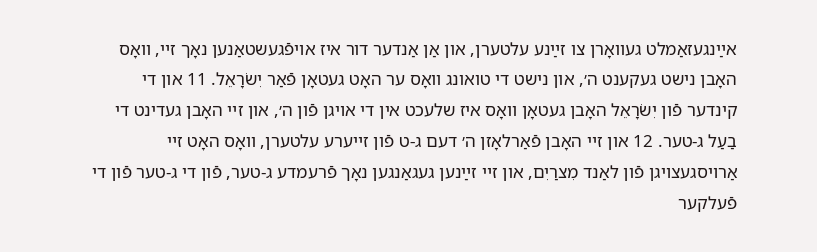אײַנגעזאַמלט געװאָרן צו זײַנע עלטערן, און אַן אַנדער דור איז אױפֿגעשטאַנען נאָך זײ, װאָס האָבן נישט געקענט ה׳, און נישט די טואונג װאָס ער האָט געטאָן פֿאַר יִשׂרָאֵל. 11 און די קינדער פֿון יִשׂרָאֵל האָבן געטאָן װאָס איז שלעכט אין די אױגן פֿון ה׳, און זײ האָבן געדינט די בַעַל ג‑טער. 12 און זײ האָבן פֿאַרלאָזן ה׳ דעם ג-ט פֿון זײערע עלטערן, װאָס האָט זײ אַרױסגעצױגן פֿון לאַנד מִצרַיִם, און זײ זײַנען געגאַנגען נאָך פֿרעמדע ג‑טער, פֿון די ג‑טער פֿון די פֿעלקער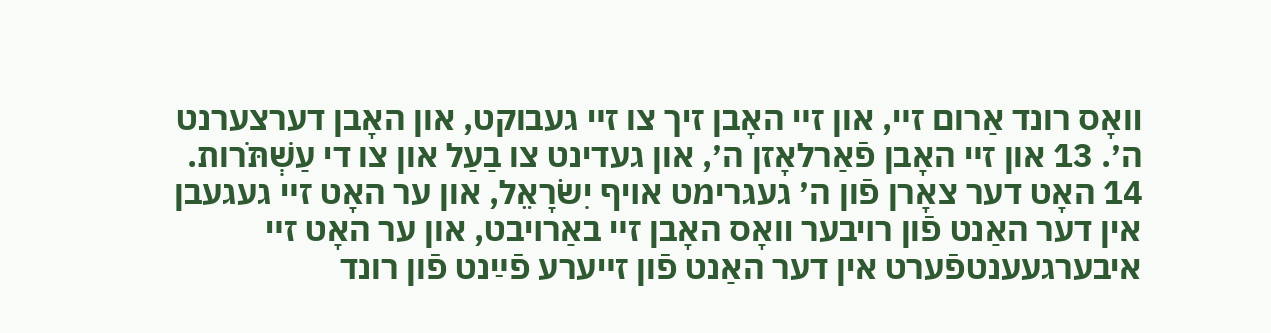װאָס רונד אַרום זײ, און זײ האָבן זיך צו זײ געבוקט, און האָבן דערצערנט ה׳. 13 און זײ האָבן פֿאַרלאָזן ה׳, און געדינט צו בַעַל און צו די עַשְׁתֹּרות. 14 האָט דער צאָרן פֿון ה׳ געגרימט אױף יִשׂרָאֵל, און ער האָט זײ געגעבן אין דער האַנט פֿון רױבער װאָס האָבן זײ באַרױבט, און ער האָט זײ איבערגעענטפֿערט אין דער האַנט פֿון זײערע פֿײַנט פֿון רונד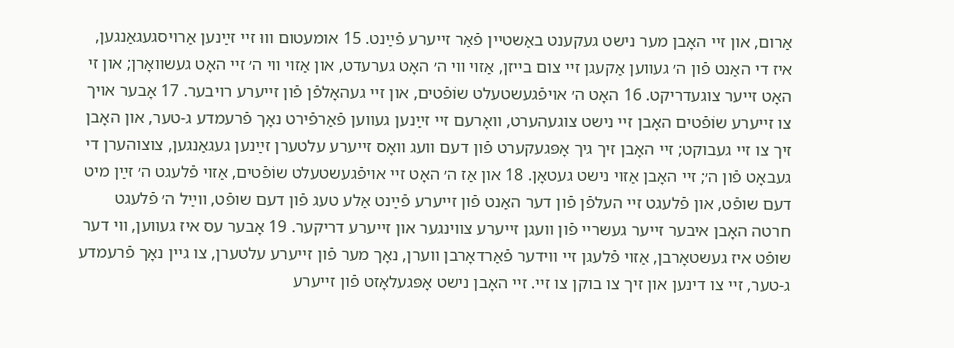אַרום, און זײ האָבן מער נישט געקענט באַשטײן פֿאַר זײערע פֿײַנט. 15 אומעטום װוּ זײ זײַנען אַרױסגעגאַנגען, איז די האַנט פֿון ה׳ געװען אַקעגן זײ צום בײזן, אַזױ װי ה׳ האָט גערעדט, און אַזױ װי ה׳ זײ האָט געשװאָרן; און זי האָט זײער צוגעדריקט. 16 האָט ה׳ אױפֿגעשטעלט שוֹפֿטים, און זײ געהאָלפֿן פֿון זײערע רױבער. 17 אָבער אױך צו זײערע שוֹפֿטים האָבן זײ נישט צוגעהערט, װאָרעם זײ זײַנען געװען פֿאַרפֿירט נאָך פֿרעמדע ג‑טער, און האָבן זיך צו זײ געבוקט; זײ האָבן זיך גיך אָפּגעקערט פֿון דעם װעג װאָס זײערע עלטערן זײַנען געגאַנגען, צוצוהערן די געבאָט פֿון ה׳; זײ האָבן אַזױ נישט געטאָן. 18 און אַז ה׳ האָט זײ אױפֿגעשטעלט שוֹפֿטים, אַזױ פֿלעגט ה׳ זײַן מיט דעם שופֿט, און פֿלעגט זײ העלפֿן פֿון דער האַנט פֿון זײערע פֿײַנט אַלע טעג פֿון דעם שופֿט, װײַל ה׳ פֿלעגט חרטה האָבן איבער זײער געשרײ פֿון װעגן זײערע צװינגער און זײערע דריקער. 19 אָבער עס איז געװען, װי דער שופֿט איז געשטאָרבן, אַזױ פֿלעגן זײ װידער פֿאַרדאָרבן װערן, נאָך מער פֿון זײערע עלטערן, צו גײן נאָך פֿרעמדע ג‑טער, זײ צו דינען און זיך צו בוקן צו זײ. זײ האָבן נישט אָפּגעלאָזט פֿון זײערע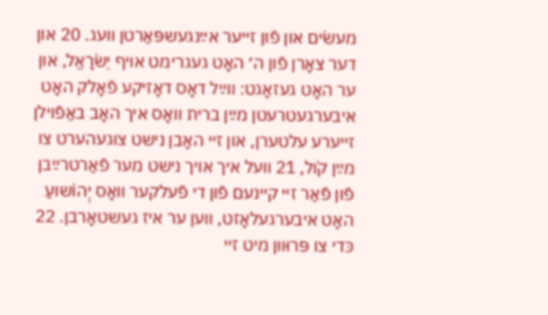מעשׂים און פֿון זײער אײַנגעשפּאַרטן װעג. 20 און דער צאָרן פֿון ה׳ האָט געגרימט אױף יִשׂרָאֵל, און ער האָט געזאָגט: װײַל דאָס דאָזיקע פֿאָלק האָט איבערגעטרעטן מײַן ברית װאָס איך האָב באַפֿױלן זײערע עלטערן, און זײ האָבן נישט צוגעהערט צו מײַן קֹול, 21 װעל איך אױך נישט מער פֿאַרטרײַבן פֿון פֿאַר זײ קײנעם פֿון די פֿעלקער װאָס יְהוֹשועַ האָט איבערגעלאָזט, װען ער איז געשטאָרבן. 22 כּדי צו פּרוּװן מיט זײ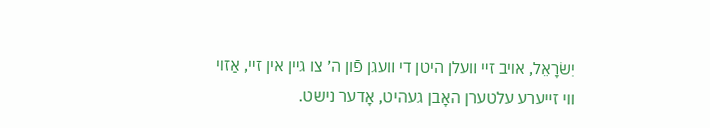יִשׂרָאֵל, אױב זײ װעלן היטן די װעגן פֿון ה׳ צו גײן אין זײ, אַזױ װי זײערע עלטערן האָבן געהיט, אָדער נישט.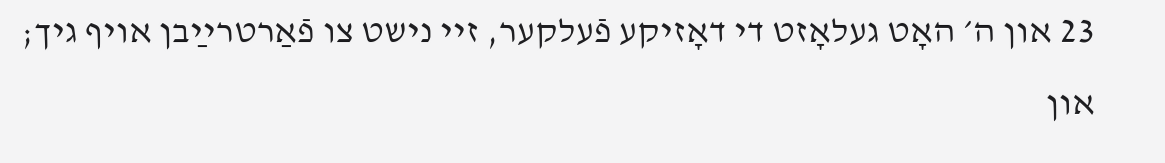23 און ה׳ האָט געלאָזט די דאָזיקע פֿעלקער, זײ נישט צו פֿאַרטרײַבן אױף גיך; און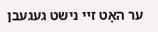ער האָט זײ נישט געגעבן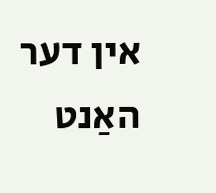אין דער האַנט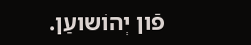פֿון יְהוֹשועַן.